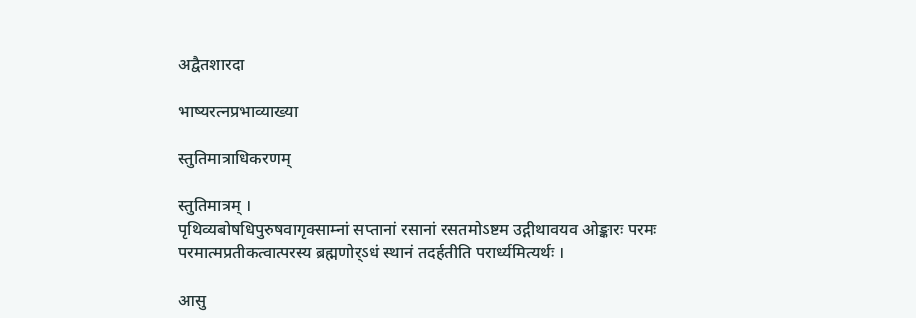अद्वैतशारदा

भाष्यरत्नप्रभाव्याख्या

स्तुतिमात्राधिकरणम्

स्तुतिमात्रम् ।
पृथिव्यबोषधिपुरुषवागृक्साम्नां सप्तानां रसानां रसतमोऽष्टम उद्गीथावयव ओङ्कारः परमः परमात्मप्रतीकत्वात्परस्य ब्रह्मणोर्ऽधं स्थानं तदर्हतीति परार्ध्यमित्यर्थः ।

आसु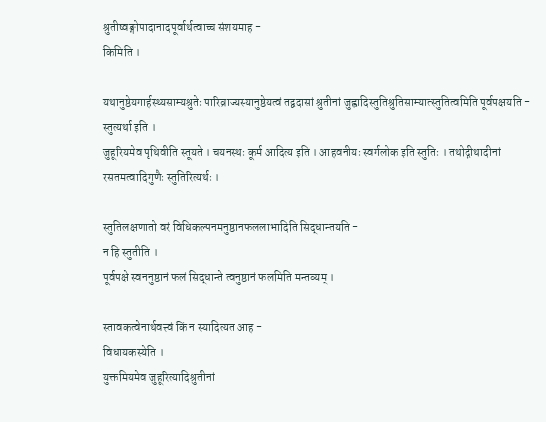श्रुतीष्वङ्गोपादानादपूर्वार्थत्वाच्च संशयमाह -
किमिति ।

यथानुष्ठेयगार्हस्थ्यसाम्यश्रुतेः पारिव्राज्यस्यानुष्ठेयत्वं तद्वदासां श्रुतीनां जुह्वादिस्तुतिश्रुतिसाम्यात्स्तुतित्वमिति पूर्वपक्षयति -
स्तुत्यर्था इति ।
जुहूरियमेव पृथिवीति स्तूयते । चयनस्थः कूर्म आदित्य इति । आहवनीयः स्वर्गलोक इति स्तुतिः । तथोद्गीथादीनां रसतमत्वादिगुणैः स्तुतिरित्यर्थः ।

स्तुतिलक्षणातो वरं विधिकल्पनमनुष्ठानफललाभादिति सिद्धान्तयति -
न हि स्तुतीति ।
पूर्वपक्षे स्वननुष्ठानं फलं सिद्धान्ते त्वनुष्ठानं फलमिति मन्तव्यम् ।

स्तावकत्वेनार्थवत्त्वं किं न स्यादित्यत आह -
विधायकस्येति ।
युक्तमियमेव जुहूरित्यादिश्रुतीनां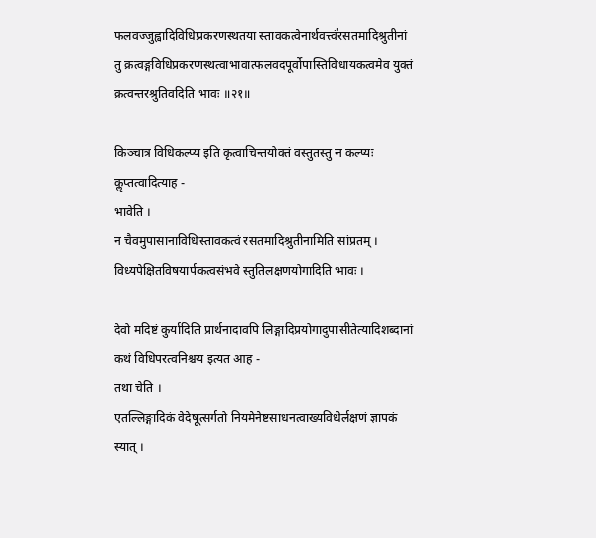फलवज्जुह्वादिविधिप्रकरणस्थतया स्तावकत्वेनार्थवत्त्वं॑रसतमादिश्रुतीनां तु क्रत्वङ्गविधिप्रकरणस्थत्वाभावात्फलवदपूर्वोपास्तिविधायकत्वमेव युक्तं क्रत्वन्तरश्रुतिवदिति भावः ॥२१॥

किञ्चात्र विधिकल्प्य इति कृत्वाचिन्तयोक्तं वस्तुतस्तु न कल्प्यः कॢप्तत्वादित्याह -
भावेति ।
न चैवमुपासानाविधिस्तावकत्वं रसतमादिश्रुतीनामिति सांप्रतम् । विध्यपेक्षितविषयार्पकत्वसंभवे स्तुतिलक्षणयोगादिति भावः ।

देवो मदिष्टं कुर्यादिति प्रार्थनादावपि लिङ्गादिप्रयोगादुपासीतेत्यादिशब्दानां कथं विधिपरत्वनिश्चय इत्यत आह -
तथा चेति ।
एतल्लिङ्गादिकं वेदेषूत्सर्गतो नियमेनेष्टसाधनत्वाख्यविधेर्लक्षणं ज्ञापकं स्यात् ।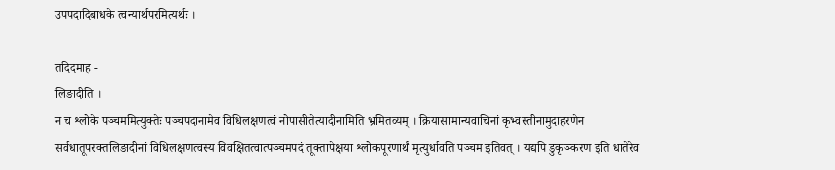उपपदादिबाधके त्वन्यार्थपरमित्यर्थः ।

तदिदमाह -
लिङादीति ।
न च श्लोके पञ्चममित्युक्तेः पञ्चपदानामेव विधिलक्षणत्वं नोपासीतेत्यादीनामिति भ्रमितव्यम् । क्रियासामान्यवाचिनां कृभ्वस्तीनामुदाहरणेन सर्वधातूपरक्तलिङादीनां विधिलक्षणत्वस्य विवक्षितत्वात्पञ्चमपदं तूक्तापेक्षया श्लोकपूरणार्थं मृत्युर्धावति पञ्चम इतिवत् । यद्यपि डुकृञ्करण इति धातेरेव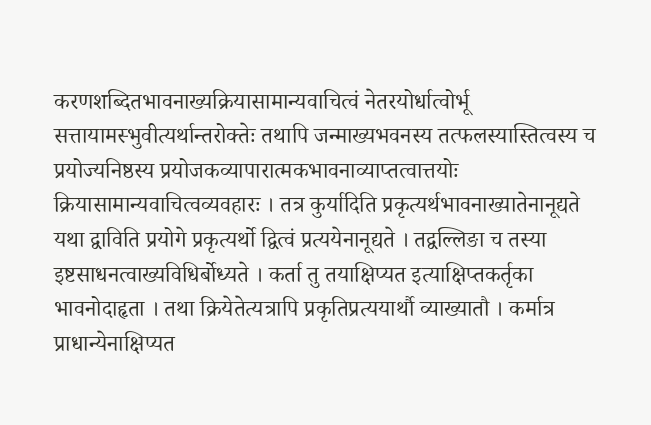करणशब्दितभावनाख्यक्रियासामान्यवाचित्वं नेतरयोर्धात्वोर्भू सत्तायामस्भुवीत्यर्थान्तरोक्तेः तथापि जन्माख्यभवनस्य तत्फलस्यास्तित्वस्य च प्रयोज्यनिष्ठस्य प्रयोजकव्यापारात्मकभावनाव्याप्तत्वात्तयोः क्रियासामान्यवाचित्वव्यवहारः । तत्र कुर्यादिति प्रकृत्यर्थभावनाख्यातेनानूद्यते यथा द्वाविति प्रयोगे प्रकृत्यर्थो द्वित्वं प्रत्ययेनानूद्यते । तद्वल्लिङा च तस्या इष्टसाधनत्वाख्यविधिर्बोध्यते । कर्ता तु तयाक्षिप्यत इत्याक्षिप्तकर्तृका भावनोदाहृता । तथा क्रियेतेत्यत्रापि प्रकृतिप्रत्ययार्थौ व्याख्यातौ । कर्मात्र प्राधान्येनाक्षिप्यत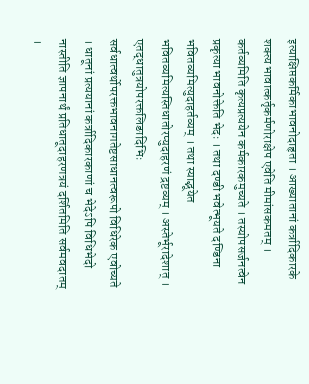इत्याक्षिप्तकर्मिकाभावनोदाहृता । आख्यातानां कर्त्रादिकारके शक्त्य भावात्कर्तृकर्मणोराक्षेप एवेति मीमांसकमतम् । कर्तव्यमिति कृत्यप्रत्ययेन कर्मकारकमुच्यते । तस्योपसर्जनत्वेन प्रकृत्या भावनोक्तेति भेदः । तथा दण्डी भवेत्भूयते दण्डिना भवितव्यमित्युदाहर्तव्यम् । तथा स्याद्भूयेत भवितव्यमित्यस्तिधातोरप्युदाहरणं द्रष्टव्यम् । अस्तेर्भूरादेशात् । एतद्धातुत्रयोपरक्तलिङादिभिः सर्वधात्वर्थोपरक्तभावनागतेष्टसाधानत्वरूपो विधिरेक एवोच्यते । धातूनां प्रत्ययानां कर्त्रादिकारकाणां च भेदेऽपि विधिभेदो नास्तीति ज्ञापनार्थं प्रतिधातूदाहरणत्रयं दर्शितमिति सर्वमवदातम् ।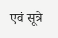एवं सूत्रे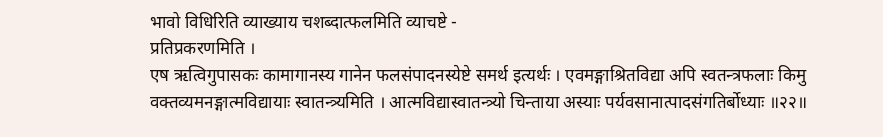भावो विधिरिति व्याख्याय चशब्दात्फलमिति व्याचष्टे -
प्रतिप्रकरणमिति ।
एष ऋत्विगुपासकः कामागानस्य गानेन फलसंपादनस्येष्टे समर्थ इत्यर्थः । एवमङ्गाश्रितविद्या अपि स्वतन्त्रफलाः किमु वक्तव्यमनङ्गात्मविद्यायाः स्वातन्त्र्यमिति । आत्मविद्यास्वातन्त्र्यो चिन्ताया अस्याः पर्यवसानात्पादसंगतिर्बोध्याः ॥२२॥